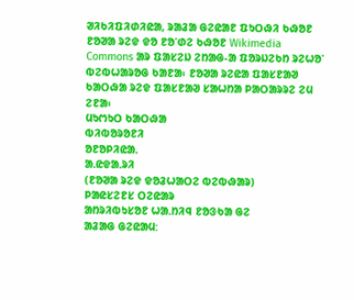ᱣᱤᱠᱤᱯᱤᱰᱤᱭᱟ, ᱨᱟᱲᱟ ᱜᱮᱭᱟᱱ ᱯᱩᱛᱷᱤ ᱠᱷᱚᱱ
ᱱᱚᱣᱟ ᱨᱮᱫ ᱫᱚ ᱱᱚᱸᱰᱮ ᱠᱷᱚᱱ Wikimedia Commons ᱟᱨ ᱯᱟᱥᱮᱡ ᱮᱴᱟᱜ-ᱟ ᱯᱚᱨᱡᱮᱠᱴ ᱨᱮᱦᱚᱸ ᱵᱮᱵᱦᱟᱨᱚᱜ ᱠᱟᱱᱟ᱾ ᱱᱚᱣᱟ ᱨᱮᱭᱟ ᱯᱟᱥᱱᱟᱣ ᱠᱟᱛᱷᱟ ᱨᱮᱫ ᱯᱟᱥᱱᱟᱣ ᱥᱟᱦᱴᱟ ᱞᱟᱛᱟᱨᱨᱮ ᱮᱢ ᱮᱱᱟ᱾
ᱢᱩᱬᱩᱛ ᱠᱟᱛᱷᱟ
ᱵᱤᱵᱚᱨᱚᱱᱤ
ᱚᱱᱚᱞᱤᱭᱟᱹ
ᱟᱹᱭᱫᱟᱹᱨᱤ
(ᱱᱚᱣᱟ ᱨᱮᱫ ᱫᱚᱲᱦᱟᱛᱮ ᱵᱮᱵᱷᱟᱨ)
ᱞᱟᱭᱥᱮᱱᱥ ᱛᱮᱭᱟᱨ
ᱟᱴᱨᱤᱵᱩᱥᱚᱱ ᱦᱟᱹᱴᱤᱧ ᱱᱚᱝᱠᱟ ᱜᱮ
ᱟᱲᱟᱜ ᱜᱮᱭᱟᱢ: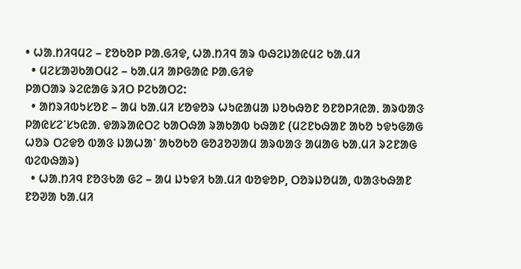• ᱦᱟᱹᱴᱤᱧᱢᱮ – ᱱᱚᱠᱚᱞ ᱞᱟᱹᱜᱤᱫ, ᱦᱟᱹᱴᱤᱧ ᱟᱨ ᱵᱷᱮᱡᱟᱭᱢᱮ ᱠᱟᱹᱢᱤ
  • ᱢᱮᱥᱟᱣᱠᱟᱛᱢᱮ – ᱠᱟᱹᱢᱤ ᱟᱞᱜᱟᱭ ᱞᱟᱹᱜᱤᱫ
ᱞᱟᱛᱟᱨ ᱨᱮᱭᱟᱜ ᱨᱤᱛ ᱞᱮᱠᱟᱛᱮ:
  • ᱟᱴᱨᱤᱵᱩᱥᱚᱱ – ᱟᱢ ᱠᱟᱹᱢᱤ ᱥᱚᱫᱚᱨ ᱦᱩᱭᱟᱢᱟ ᱡᱚᱠᱷᱚᱱ ᱚᱱᱚᱞᱤᱭᱟᱹ ᱟᱨᱵᱟᱝ ᱞᱟᱭᱥᱮᱸᱥᱩᱭᱟᱹ ᱫᱟᱨᱟᱭᱛᱮ ᱠᱟᱛᱷᱟ ᱨᱟᱠᱟᱵ ᱠᱷᱟᱱ (ᱢᱮᱱᱠᱷᱟᱱ ᱟᱠᱚ ᱩᱫᱩᱜᱟᱜ ᱦᱚᱨ ᱛᱮᱫᱚ ᱵᱟᱝ ᱡᱟᱦᱟᱸ ᱟᱠᱚᱠᱚ ᱜᱚᱲᱚᱣᱟᱢ ᱟᱨᱵᱟᱝ ᱟᱢᱟᱜ ᱠᱟᱹᱢᱤ ᱨᱮᱱᱟᱜ ᱵᱮᱵᱷᱟᱨ)
  • ᱦᱟᱹᱴᱤᱧ ᱱᱚᱝᱠᱟ ᱜᱮ – ᱟᱢ ᱡᱩᱫᱤ ᱠᱟᱹᱢᱤ ᱵᱚᱫᱚᱞ, ᱛᱚᱨᱡᱚᱢᱟ, ᱵᱟᱝᱠᱷᱟᱱ ᱱᱚᱣᱟ ᱠᱟᱹᱢᱤ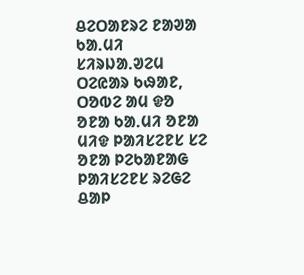ᱪᱮᱛᱟᱱᱨᱮ ᱱᱟᱣᱟ ᱠᱟᱹᱢᱤ ᱥᱤᱨᱡᱟᱹᱣᱮᱢ ᱛᱮᱭᱟᱨ ᱠᱷᱟᱱ, ᱛᱚᱵᱮ ᱟᱢ ᱫᱚ ᱚᱱᱟ ᱠᱟᱹᱢᱤ ᱚᱱᱟ ᱢᱤᱫ ᱞᱟᱤᱥᱮᱱᱥ ᱥᱮ ᱚᱱᱟ ᱞᱮᱠᱟᱱᱟᱜ ᱞᱟᱤᱥᱮᱱᱥ ᱨᱮᱜᱮ ᱪᱟᱞ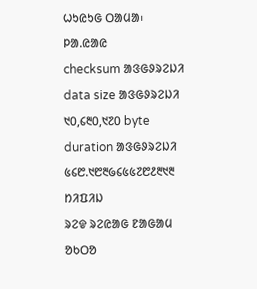ᱦᱩᱭᱩᱜ ᱛᱟᱢᱟ᱾
ᱞᱟ.ᱭᱟᱭ
checksum ᱟᱝᱜᱽᱨᱮᱡᱤ
data size ᱟᱝᱜᱽᱨᱮᱡᱤ
᱑᱐,᱔᱓᱐,᱑᱗᱐ byte
duration ᱟᱝᱜᱽᱨᱮᱡᱤ
᱕᱔᱘.᱑᱘᱓᱙᱔᱕᱕᱗᱘᱒᱓᱑᱓ ᱴᱤᱯᱤᱡ
ᱨᱮᱫ ᱨᱮᱭᱟᱜ ᱱᱟᱜᱟᱢ
ᱚᱠᱛᱚ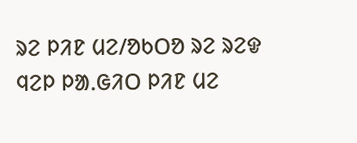ᱨᱮ ᱞᱤᱱ ᱢᱮ/ᱚᱠᱛᱚ ᱨᱮ ᱨᱮᱫ ᱧᱮᱞ ᱞᱟᱹᱜᱤᱛ ᱞᱤᱱ ᱢᱮ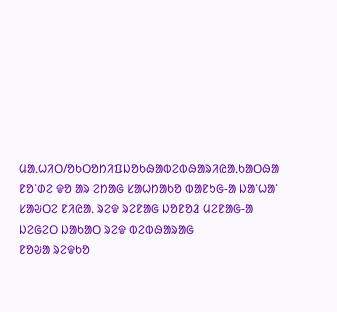ᱢᱟᱹᱦᱤᱛ/ᱚᱠᱛᱚᱴᱤᱯᱡᱚᱠᱷᱟᱵᱮᱵᱷᱟᱨᱤᱭᱟᱹᱠᱟᱛᱷᱟ
ᱱᱚᱸᱰᱮ ᱫᱚ ᱟᱨ ᱮᱴᱟᱜ ᱥᱟᱦᱴᱟᱠᱚ ᱵᱟᱱᱩᱜ-ᱟ ᱡᱟᱸᱦᱟᱸ ᱥᱟᱶᱛᱮ ᱱᱤᱭᱟᱹ ᱨᱮᱫ ᱨᱮᱱᱟᱜ ᱡᱚᱱᱚᱲ ᱢᱮᱱᱟᱜ-ᱟ
ᱡᱮᱜᱮᱛ ᱡᱟᱠᱟᱛ ᱨᱮᱫ ᱵᱮᱵᱷᱟᱨᱟᱜ
ᱱᱚᱶᱟ ᱨᱮᱫᱠᱚ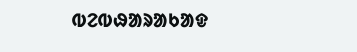ᱵᱮᱵᱷᱟᱨᱟᱠᱟᱫ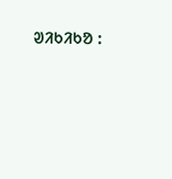ᱣᱤᱠᱤᱠᱚ :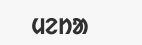ᱢᱮᱴᱟ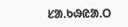ᱥᱟᱹᱠᱷᱭᱟᱹᱛ